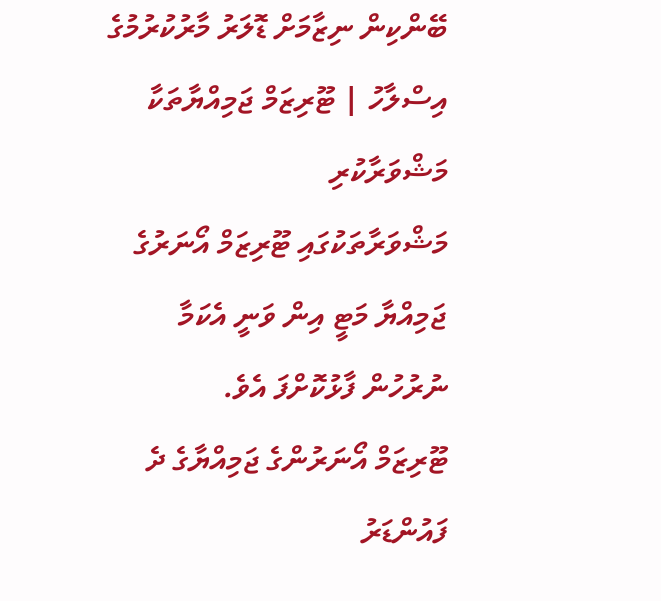ބޭންކިން ނިޒާމަށް ޑޮލަރު މާރުކުރުމުގެ އިސްލާހު | ޓޫރިޒަމް ޖަމިއްޔާތަކާ މަޝްވަރާކުރި
މަޝްވަރާތަކުގައި ޓޫރިޒަމް އޯނަރުގެ ޖަމިއްޔާ މަޓީ އިން ވަނީ އެކަމާ ނުރުހުން ފާޅުކޮށްފަ އެވެ.
ޓޫރިޒަމް އޯނަރުންގެ ޖަމިއްޔާގެ ދެ ފައުންޑަރު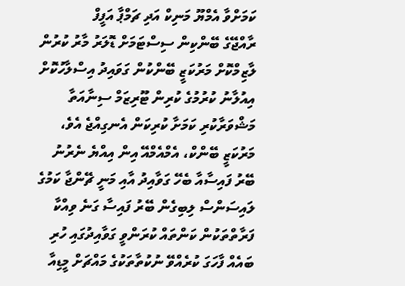ކަމަށްވާ އެމްޔޫ މަނިކް އަދި ޗަމްޕާ އަފީފް
ރާއްޖޭގެ ބޭންކިން ސިސްޓަމަށް ޑޮލަރު މާރު ކުރުން ލާޒިމްކޮށް މަރުކަޒީ ބޭންކުން ގަވައިދު އިސްލާހުކޮށް އިއުލާނު ކުރުމުގެ ކުރިން ޓޫރިޒަމް ސިނާއަތާ މަޝްވަރާކުރި ކަމަށާ ކުރިކަން އެނގިއްޖެ އެވެ،
މަރުކަޒީ ބޭންކް، އެމްއެމްއޭ އިން އިއްޔެ ނެރުނު ބޭރު ފައިސާއާ ބެހޭ ގަވާއިދު އާއި މަނީ ޗޭންޖާ ކަމުގެ ލައިސަންސް ލިބިގެން ބޭރު ފައިސާ ގަނެ ވިއްކާ ފަރާތްތަކުން ކަންތައް ކުރަންވީ ގަވާއިދުގައި ހުރި ބައެއް ފާހަގަ ކުރެއްވޭ ނުކުތާތަކުގެ މައްޗަށް މީޑިއާ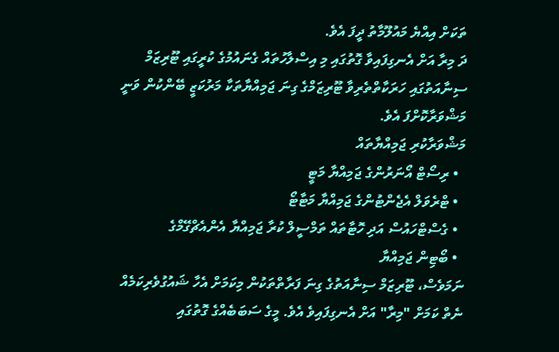ތަކަށް އިއްޔެ މައުލޫމާތު ދީފަ އެވެ.
ދަ މިރާ އަށް އެނގިފައިވާ ގޮތުގައި މި އިސްލާހުތައް ގެނައުމުގެ ކުރީގައި ޓޫރިޒަމް ސިނާއަތުގައި ހަރަކާތްތެރިވާ ޓޫރިޒަމްގެ ގިނަ ޖަމިއްޔާތަކާ މަރުކަޒީ ބޭންކުން ވަނީ މަޝްވަރާކޮށްފަ އެވެ.
މަޝްވަރާކުރި ޖަމިއްޔާތައް
  • ރިސޯޓް އޯނަރުންގެ ޖަމިއްޔާ މަޓީ
  • ޓްރެވަލް އެޖެންޓުންގެ ޖަމިއްޔާ މަޓާޓޯ
  • ގެސްޓްހައުސް އަދި ހޮޓާތައް ތަމްސީލް ކުރާ ޖަމިއްޔާ އެންއެޗްގޭމްގެ
  • ބޯޓިން ޖަމިއްޔާ
ނަމަވެސް، ޓޫރިޒަމް ސިނާއަތުގެ ގިނަ ފަރާތްތަކުން މިކަމަށް އެހާ ޝައުގުވެރިކަމެއް ނެތް ކަމަށް "މިރާ" އަށް އެނގިފައިވެ އެވެ. މީގެ ސަބަބެއްގެ ގޮތުގައި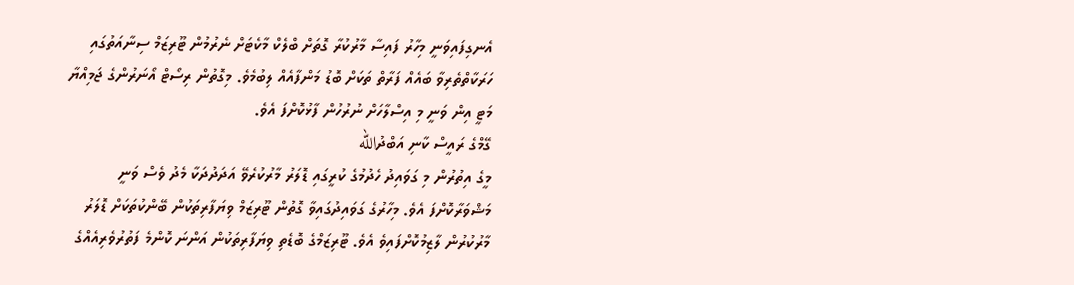އެނގިފައިވަނީ މިހާރު ފައިސާ މާރުކުރާ ގޮތަށް ބްލެކް މާކެޓަށް ނެރުމުން ޓޫރިޒަމް ސިނާއަތުގައި ހަރަކާތްތެރިވާ ބައެއް ފަރާތް ތަކަށް ބޮޑު މަންފާއެއް ލިބުމެވެ. މިގޮތުން ރިސޯޓް އޯނަރުންގެ ޖަމިއްޔާ މަޓީ އިން ވަނީ މި އިސްލާހަށް ނުރުހުން ފާޅުކޮށްފަ އެވެ.
ގޭމްގެ ރައީސް ކާނި އަބްދުالله
މީގެ އިތުރުން މި ގަވައިދު ހެދުމުގެ ކުރީގައި ޑޮލަރު މާރުކުރެވޭ އަދަދުދަކާ މެދު ވެސް ވަނީ މަޝްވަރާކޮށްފަ އެވެ. މިހާރުގެ ގަވައިދުގައިވާ ގޮތުން ޓޫރިޒަމް ވިޔަފާރިތަކުން ބޭންކުތަކަށް ޑޮލަރު މާރުކުރުން ލާޒިމުކޮށްފައިވެ އެވެ. ޓޫރިޒަމްގެ ބޮޑެތި ވިޔަފާރިތަކުން އަންނަ ކޮންމެ ފަތުރުވެރިއެއްގެ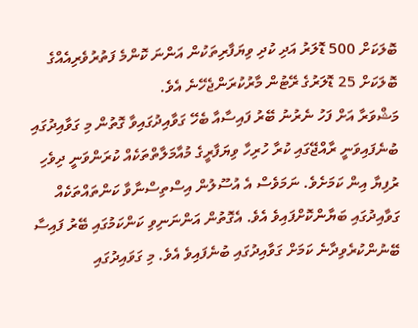ބޮލަކަށް 500 ޑޮލަރު އަދި ކުދި ވިޔަފާރިތަކުން އަންނަ ކޮންމެ ފަތުރުވެރިއެއްގެ ބޮލަކަށް 25 ޑޮލަރުގެ ރޭޓުން މާރުކުރަންޖެހޭނެ އެވެ.
މަޝްވަރާ އަށް ފަހު ނެރުނު ބޭރު ފައިސާއާ ބެހޭ ގަވާއިދުގައިވާ ގޮތުން މި ގަވާއިދުގައި ބުނެފައިވަނީ ރާއްޖޭގައި ކުރާ ހުރިހާ ވިޔަފާރީގެ މުއާމަލާތްތަކެއް ކުރަންވަނީ ދިވެހި ރުފިޔާ އިން ކަމަށެވެ. ނަމަވެސް އެ އުސޫލުން އިސްތިސްނާވާ ކަންތައްތަކެއް ގަވާއިދުގައި ބަޔާންކޮށްފައިވެ އެވެ. އެގޮތުން އަންނަނިވި ކަންކަމުގައި ބޭރު ފައިސާ ބޭނުންކުރެވިދާނެ ކަމަށް ގަވާއިދުގައި ބުނެފައިވެ އެވެ. މި ގަވައިދުގައި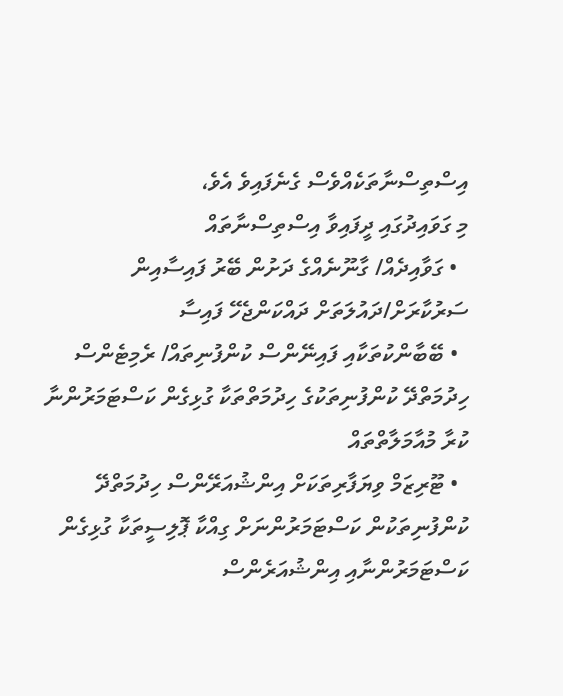އިސްތިސްނާތަކެއްވެސް ގެނެފައިވެ އެވެ،
މި ގަވައިދުގައި ދީފައިވާ އިސްތިސްނާތައް
  • ގަވާއިދެއް/ ގާނޫނެއްގެ ދަށުން ބޭރު ފައިސާއިން ސަރުކާރަށް/ދައުލަތަށް ދައްކަންޖެހޭ ފައިސާ
  • ބޭބާންކުތަކާއި ފައިނޭންސް ކުންފުނިތައް/ ރެމިޓެންސް ހިދުމަތްދޭ ކުންފުނިތަކުގެ ހިދުމަތްތަކާ ގުޅިގެން ކަސްޓަމަރުންނާ ކުރާ މުއާމަލާތްތައް
  • ޓޫރިޒަމް ވިޔަފާރިތަކަށް އިންޝުއަރޭންސް ހިދުމަތްދޭ ކުންފުނިތަކުން ކަސްޓަމަރުންނަށް ގިއްކާ ޕޮލިސީތަކާ ގުޅިގެން ކަސްޓަމަރުންނާއި އިންޝުއަރެންސް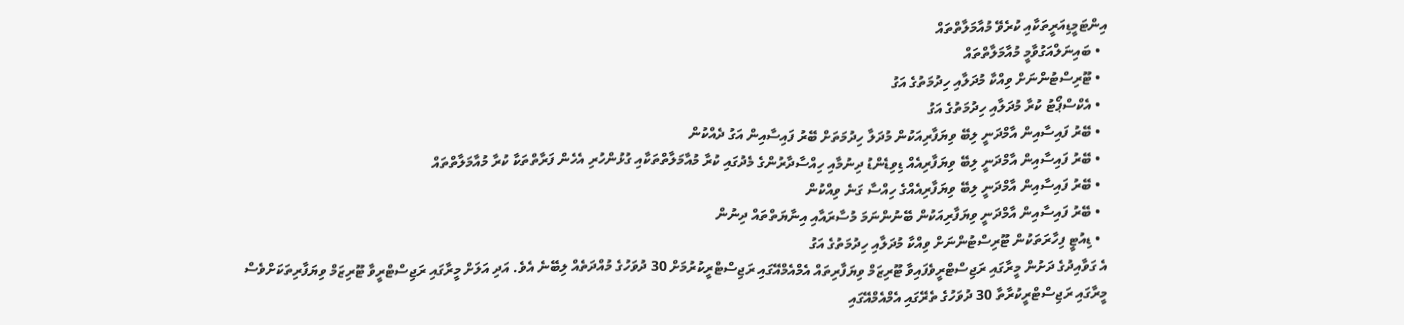އިންޓަމީޑިއަރީތަކާއި ކުރެވޭ މުއާމަލާތްތައް
  • ބައިނަލްއަގުވާމީ މުއާމަލާތްތައް
  • ޓޫރިސްޓުންނަށް ވިއްކާ މުދަލާއި ހިދުމަތުގެ އަގު
  • އެކްސްޕޯޓު ކުރާ މުދަލާއި ހިދުމަތުގެ އަގު
  • ބޭރު ފައިސާއިން އާމްދަނީ ލިބޭ ވިޔަފާރިއަކުން މުދަލާ ހިދުމަތަށް ބޭރު ފައިސާއިން އަގު ދެއްކުން
  • ބޭރު ފައިސާއިން އާމްދަނީ ލިބޭ ވިޔަފާރިއެއް ޑިވިޑެންޑު ދިނުމާއި ހިއްސާދާރުންގެ މެދުގައި ކުރާ މުއާމަލާތްތަކާއި ގުޅުންހުރި އެހެން ފަރާތްތަކާ ކުރާ މުއާމަލާތްތައް
  • ބޭރު ފައިސާއިން އާމްދަނީ ލިބޭ ވިޔަފާރިއެއްގެ ހިއްސާ ގަނެ ވިއްކުން
  • ބޭރު ފައިސާއިން އާމްދަނީ ވިޔަފާރިއަކުން ބޭނުންނަމަ މުސާރައާއި އިނާޔަތްތައް ދިނުން
  • ޑިއުޓީ ފިހާރަތަކުން ޓޫރިސްޓުންނަށް ވިއްކާ މުދަލާއި ހިދުމަތުގެ އަގު
އެ ގަވާއިދުގެ ދަށުން މީރާގައި ރަޖިސްޓްރީވެފައިވާ ޓޫރިޒަމް ވިޔަފާރިތައް އެމްއެމްއޭގައި ރަޖިސްޓްރީކުރުމަށް 30 ދުވަހުގެ މުއްދަތެއް ލިބޭނެ އެވެ. އަދި އަލަށް މީރާގައި ރަޖިސްޓްރީވާ ޓޫރިޒަމް ވިޔަފާރިތަކަށްވެސް މީރާގައި ރަޖިސްޓްރީކުރާތާ 30 ދުވަހުގެ ތެރޭގައި އެމްއެމްއޭގައި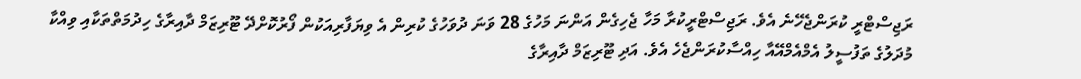ރަޖިސްޓްރީ ކުރަންޖެހޭނެ އެވެ. ރަޖިސްޓްރީކުރާ މަހާ ޖެހިގެން އަންނަ މަހުގެ 28 ވަނަ ދުވަހުގެ ކުރިން އެ ވިޔަފާރިއަކުން ފޯރުކޮށްދޭ ޓޫރިޒަމް ދާއިރާގެ ހިދުމަތްތަކާއި ވިއްކާ މުދަލުގެ ތަފުސީލު އެމްއެމްއޭއާ ހިއްސާކުރަންޖެހެ އެވެ. އަދި ޓޫރިޒަމް ދާއިރާގެ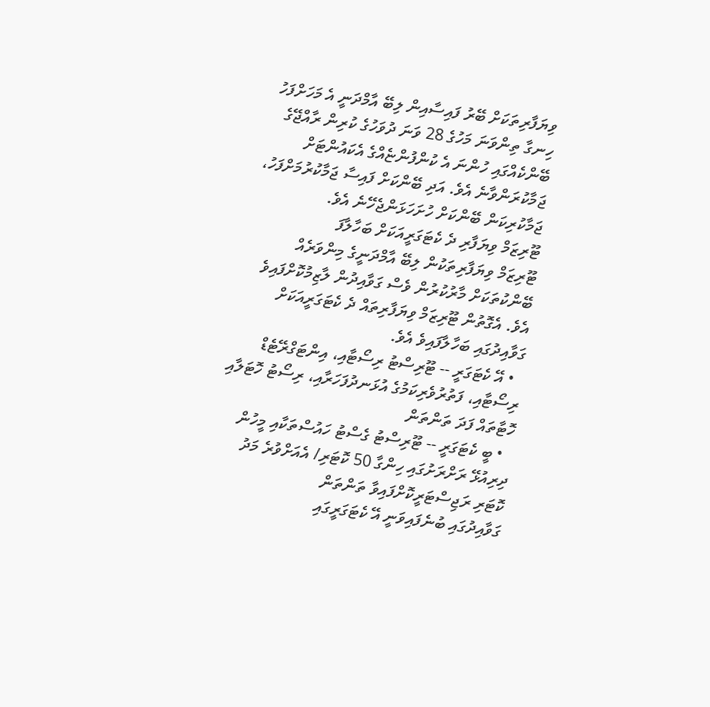ވިޔަފާރިތަކަށް ބޭރު ފައިސާއިން ލިބޭ އާމްދަނީ އެ މަހަށްފަހު ހިނގާ ތިންވަނަ މަހުގެ 28 ވަނަ ދުވަހުގެ ކުރިން ރާއްޖޭގެ ބޭންކެއްގައި ހުންނަ އެ ކުންފުންޏެއްގެ އެކައުންޓަށް ޖަމާކުރަންވާނެ އެވެ. އަދި ބޭންކަށް ފައިސާ ޖަމާކުރުމަށްފަހު، ޖަމާކުރިކަން ބޭންކަށް ހުށަހަޅަންޖެހޭނެ އެވެ.
ޓޫރިޒަމް ވިޔަފާރި ދެ ކެޓަގަރީއަކަށް ބަހާލާފަ
ޓޫރިޒަމް ވިޔަފާރިތަކުން ލިބޭ އާމްދަނީގެ މިންވަރެއް ބޭންކުތަކަށް މާރުކުރުން ވެސް ގަވާއިދުން ލާޒިމުކޮށްފައިވެ އެވެ. އެގޮތުން ޓޫރިޒަމް ވިޔަފާރިތައް ދެ ކެޓަގަރީއަކަށް ގަވާއިދުގައި ބަހާލާފައިވެ އެވެ.
  • އޭ ކެޓަގަރީ -- ޓޫރިސްޓު ރިސޯޓާއި، އިންޓަގްރޭޓެޑް ރިސޯޓާއި، ފަތުރުވެރިކަމުގެ އުޅަނދުފަހަރާއި، ރިސޯޓު ހޮޓަލާއި ހޮޓާތައް ފަދަ ތަންތަން
  • ބީ ކެޓަގަރީ -- ޓޫރިސްޓު ގެސްޓު ހައުސްތަކާއި މީހުން ދިރިއުޅޭ ރަށްރަށުގައި ހިންގާ 50 ކޮޓަރި/ އެއަށްވުރެ މަދު ކޮޓަރި ރަޖިސްޓަރީކޮށްފައިވާ ތަންތަން
ގަވާއިދުގައި ބުނެފައިވަނީ އޭ ކެޓަގަރީގައި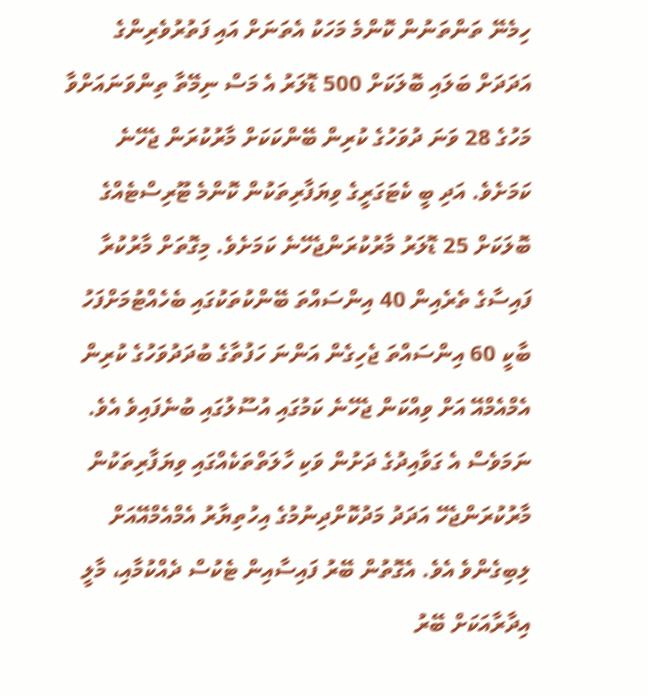ހިމެނޭ ތަންތަނުން ކޮންމެ މަހަކު އެތަނަށް އައި ފަތުރުވެރިންގެ އަދަދަށް ބަލައި ބޮލަކަށް 500 ޑޮލަރު އެ މަސް ނިމޭތާ ތިންވަނައަށްވާ މަހުގެ 28 ވަނަ ދުވަހުގެ ކުރިން ބޭންކަކަށް މާރުކުރަން ޖެހޭނެ ކަމަށެވެ. އަދި ބީ ކެޓަގަރީގެ ވިޔަފާރިތަކުން ކޮންމެ ޓޫރިސްޓެއްގެ ބޮލަކަށް 25 ޑޮލަރު މާރުކުރަންޖެހޭނެ ކަމަށެވެ. މިގޮތަށް މާރުކުރާ ފައިސާގެ ތެރެއިން 40 އިންސައްތަ ބޭންކުތަކުގައި ބެހެއްޓުމަށްފަހު ބާކީ 60 އިންސައްތަ ޖެހިގެން އަންނަ ހަފުތާގެ ބުދަދުވަހުގެ ކުރިން އެމްއެމްއޭ އަށް ވިއްކަން ޖެހޭނެ ކަމުގައި އުސޫލުގައި ބުނެފައިވެ އެވެ.
ނަމަވެސް އެ ގަވާއިދުގެ ދަށުން ވަކި ހާލަތްތަކެއްގައި ވިޔަފާރިތަކުން މާރުކުރަންޖެހޭ އަދަދު މަދުކޮށްދިނުމުގެ އިހުތިޔާރު އެމްއެމްއޭއަށް ލިބިގެންވެ އެވެ. އެގޮތުން ބޭރު ފައިސާއިން ޓެކުސް ދެއްކުމާއި، މާލީ އިދާރާއަކަށް ބޭރު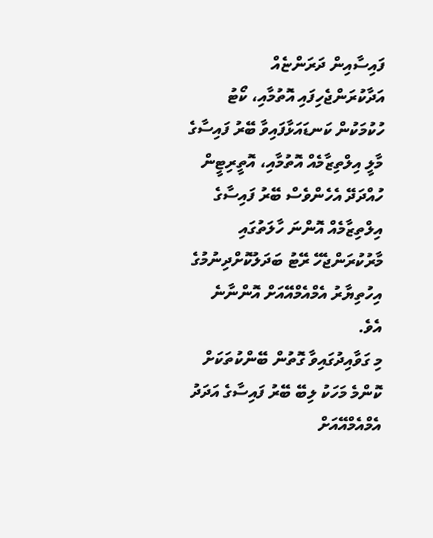ފައިސާއިން ދަރަންޏެއް އަދާކުރަންޖެހިފައި އޮތުމާއި، ކޯޓު ހުކުމަކުން ކަނޑައަޅާފައިވާ ބޭރު ފައިސާގެ މާލީ އިލްތިޒާމެއް އޮތުމާއި، އޮތީރިޓީން ހުއްދަދޭ އެހެންވެސް ބޭރު ފައިސާގެ އިލްތިޒާމެއް އޮންނަ ހާލަތުގައި މާރުކުރަންޖެހޭ ރޭޓު ބަދަލުކޮށްދިނުމުގެ އިހުތިޔާރު އެމްއެމްއޭއަށް އޮންނާނެ އެވެ.
މި ގަވާއިދުގައިވާ ގޮތުން ބޭންކުތަކަށް ކޮންމެ މަހަކު ލިބޭ ބޭރު ފައިސާގެ އަދަދު އެމްއެމްއޭއަށް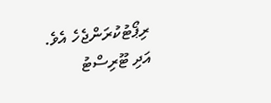ރިޕޯޓުކުރަންޖެހެ އެވެ. އަދި ޓޫރިސްޓު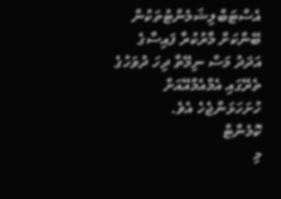އެސްޓަބްލިޝަމެންޓުތަކުން ބޭންކަށް މާރުކުރާ ފައިސާގެ އަދަދު މަސް ނިމޭތާ ދިހަ ދުވަހުގެ ތެރޭގައި އެމްއެމްއޭއަށް ހުށަހަޅަންޖެހެ އެވެ.
ކޮމެންޓް
މި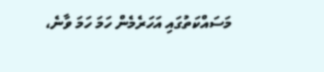މަސައްކަތުގައި އަހަރެމެން ހަމަ ހަމަ ވާނެ،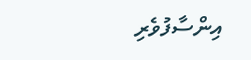އިންސާފުވެރި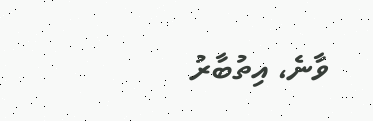ވާނެ، އިތުބާރު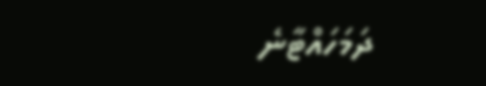ދަމަހައްޓާނެ